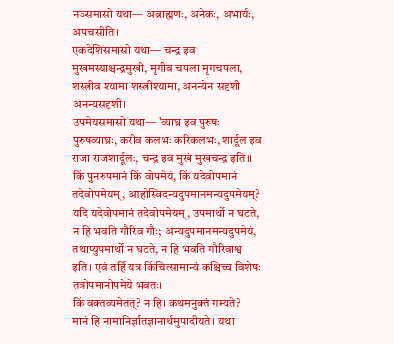नञ्समासो यथा— अब्राह्मणः, अनेकः, अभार्यः, अपचसीति।
एकदेशिसमासो यथा— चन्द्र इव मुखमस्याश्चन्द्रमुखी, मृगीव चपला मृगचपला, शस्त्रीव श्यामा शस्त्रीश्यामा, अनन्येन सदृशी अनन्यसदृशी।
उपमेयसमासो यथा— 'व्याघ्र इव पुरुषः पुरुषव्याघ्रः, करीव कलभः करिकलभः, शार्दूल इव राजा राजशार्दूलः, चन्द्र इव मुखं मुखचन्द्र इति॥
किं पुनरुपमानं किं वोपमेयं, किं यदेवोपमानं तदेवोपमेयम्, आहोस्विदन्यदुपमानमन्यदुपमेयम्?
यदि यदेवोपमानं तदेवोपमेयम्, उपमार्थो न घटते, न हि भवति गौरिव गौः; अन्यदुपमानमन्यदुपमेयं, तथाप्युपमार्थो न घटते, न हि भवति गौरिवाश्व इति। एवं तर्हि यत्र किंचित्सामान्यं कश्चिच्च विशेषः तत्रोपमानोपमेये भवतः।
किं वक्तव्यमेतत्? न हि। कथमनुक्तं गम्यते?
मानं हि नामानिर्ज्ञातज्ञानार्थमुपादीयते। यथा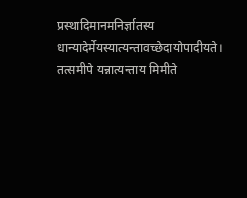प्रस्थादिमानमनिर्ज्ञातस्य धान्यादेर्मेयस्यात्यन्तावच्छेदायोपादीयते।
तत्समीपे यन्नात्यन्ताय मिमीते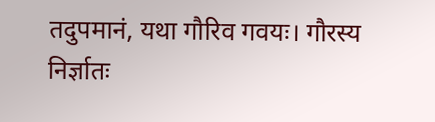तदुपमानं, यथा गौरिव गवयः। गौरस्य निर्ज्ञातः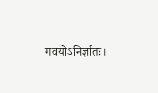गवयोऽनिर्ज्ञातः।